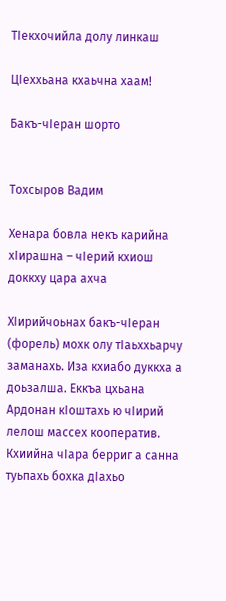ТIекхочийла долу линкаш

ЦIеххьана кхаьчна хаам!

Бакъ-чIеран шорто


Тохсыров Вадим

Хенара бовла некъ карийна хIирашна – чIерий кхиош доккху цара ахча

ХIирийчоьнах бакъ-чIеран (форель) мохк олу тIаьххьарчу заманахь. Иза кхиабо дуккха а доьзалша. Еккъа цхьана Ардонан кIоштахь ю чIирий лелош массех кооператив. Кхиийна чIара берриг а санна туьпахь бохка дIахьо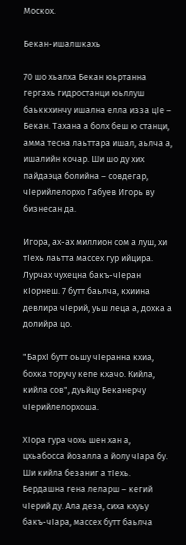Москох.

Бекан-ишалшкахь

70 шо хьалха Бекан юьртанна гергахь гидростанци юьллуш баьккхинчу ишална елла изза цIе – Бекан. Тахана а болх беш ю станци, амма тесна лаьттара ишал, аьлча а, ишалийн кочар. Ши шо ду хих пайдаэца болийна – совдегар, чIерийлелорхо Габуев Игорь ву бизнесан да.

Игора, ах-ах миллион сом а луш, хи тIехь лаьтта массех гур ийцира. Лурчах чухецна бакъ-чIеран кIорнеш. 7 бутт баьлча, кхиина девлира чIерий, уьш леца а, дохка а долийра цо.

"БархI бутт оьшу чIеранна кхиа, бохка торучу кепе кхачо. Кийла, кийла сов", дуьйцу Беканерчу чIерийлелорхоша.

ХIора гура чохь шен хан а, цхьабосса йозалла а йолу чIара бу. Ши кийла безаниг а тIехь. Бердашна гена леларш – кегий чIерий ду. Ала деза, сиха кхуьу бакъ-чIара, массех бутт баьлча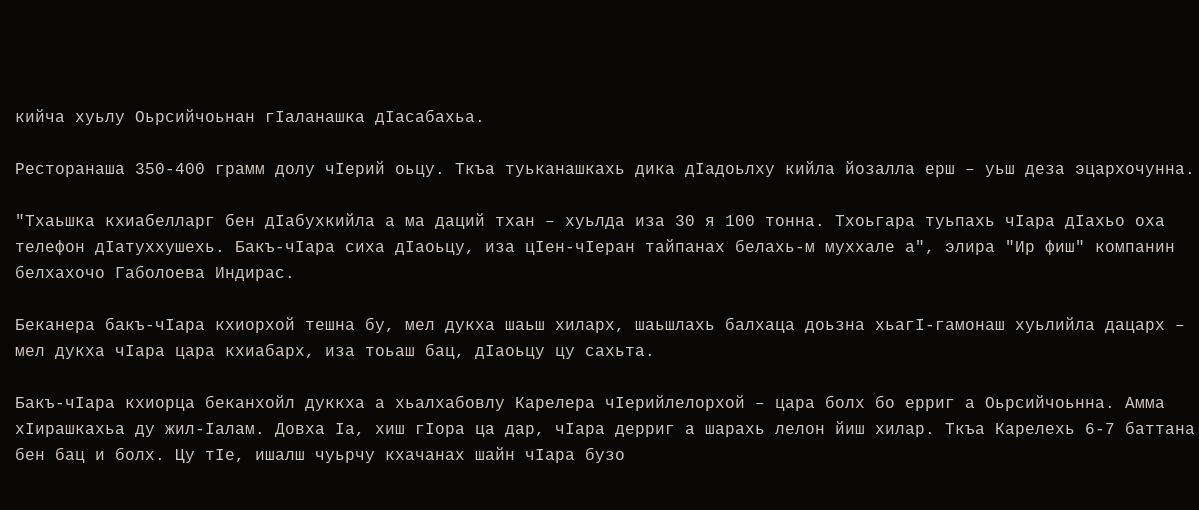кийча хуьлу Оьрсийчоьнан гIаланашка дIасабахьа.

Ресторанаша 350-400 грамм долу чIерий оьцу. Ткъа туьканашкахь дика дIадоьлху кийла йозалла ерш – уьш деза эцархочунна.

"Тхаьшка кхиабелларг бен дIабухкийла а ма даций тхан – хуьлда иза 30 я 100 тонна. Тхоьгара туьпахь чIара дIахьо оха телефон дIатуххушехь. Бакъ-чIара сиха дIаоьцу, иза цIен-чIеран тайпанах белахь-м муххале а", элира "Ир фиш" компанин белхахочо Габолоева Индирас.

Беканера бакъ-чIара кхиорхой тешна бу, мел дукха шаьш хиларх, шаьшлахь балхаца доьзна хьагI-гамонаш хуьлийла дацарх – мел дукха чIара цара кхиабарх, иза тоьаш бац, дIаоьцу цу сахьта.

Бакъ-чIара кхиорца беканхойл дуккха а хьалхабовлу Карелера чIерийлелорхой – цара болх бо ерриг а Оьрсийчоьнна. Амма хIирашкахьа ду жил-Iалам. Довха Iа, хиш гIора ца дар, чIара дерриг а шарахь лелон йиш хилар. Ткъа Карелехь 6-7 баттана бен бац и болх. Цу тIе, ишалш чуьрчу кхачанах шайн чIара бузо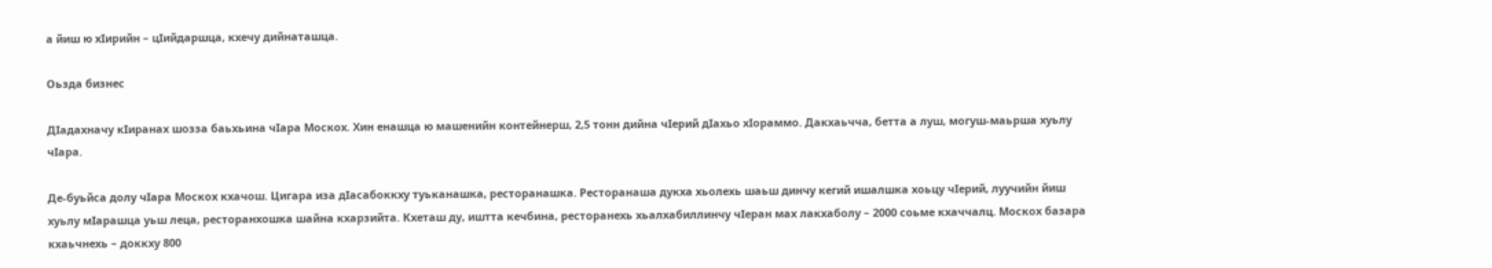а йиш ю хIирийн – цIийдаршца, кхечу дийнаташца.

Оьзда бизнес

ДIадахначу кIиранах шозза баьхьина чIара Москох. Хин енашца ю машенийн контейнерш, 2,5 тонн дийна чIерий дIахьо хIораммо. Дакхаьчча, бетта а луш, могуш-маьрша хуьлу чIара.

Де-буьйса долу чIара Москох кхачош. Цигара иза дIасабоккху туьканашка, ресторанашка. Ресторанаша дукха хьолехь шаьш динчу кегий ишалшка хоьцу чIерий, луучийн йиш хуьлу мIарашца уьш леца, ресторанхошка шайна кхарзийта. Кхеташ ду, иштта кечбина, ресторанехь хьалхабиллинчу чIеран мах лакхаболу – 2000 соьме кхаччалц. Москох базара кхаьчнехь – доккху 800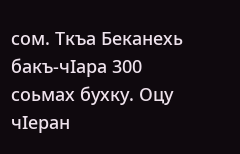сом. Ткъа Беканехь бакъ-чIара 300 соьмах бухку. Оцу чIеран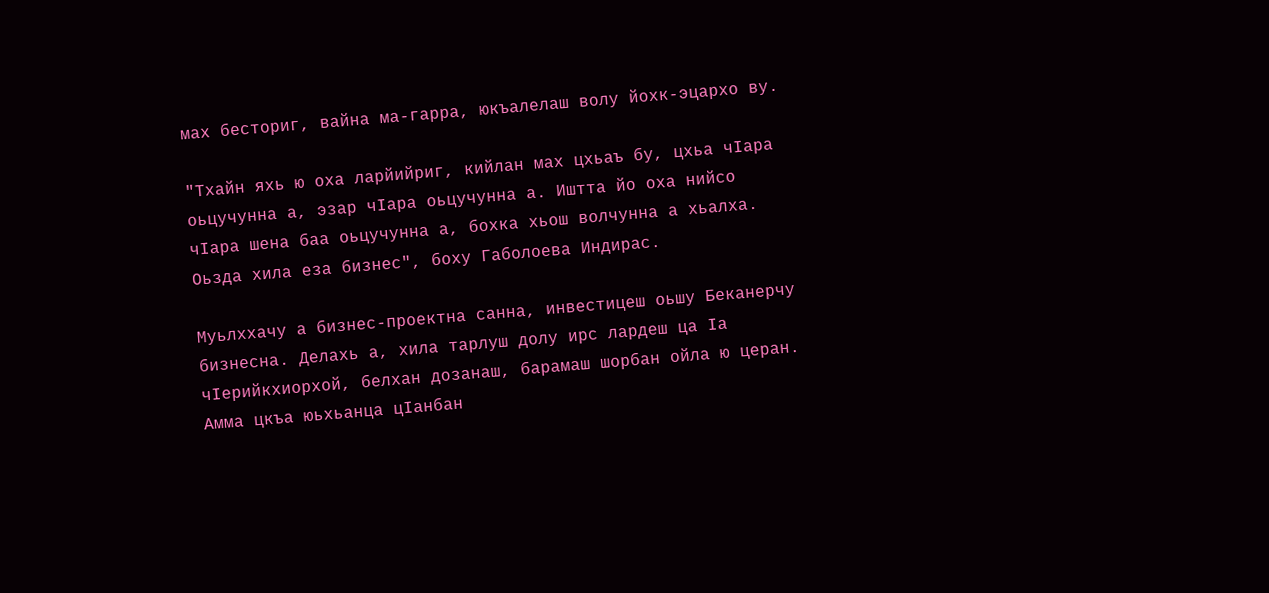мах бесториг, вайна ма-гарра, юкъалелаш волу йохк-эцархо ву.

"Тхайн яхь ю оха ларйийриг, кийлан мах цхьаъ бу, цхьа чIара оьцучунна а, эзар чIара оьцучунна а. Иштта йо оха нийсо чIара шена баа оьцучунна а, бохка хьош волчунна а хьалха. Оьзда хила еза бизнес", боху Габолоева Индирас.

Муьлххачу а бизнес-проектна санна, инвестицеш оьшу Беканерчу бизнесна. Делахь а, хила тарлуш долу ирс лардеш ца Iа чIерийкхиорхой, белхан дозанаш, барамаш шорбан ойла ю церан. Амма цкъа юьхьанца цIанбан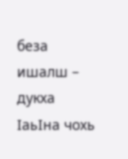беза ишалш – дукха IаьIна чохь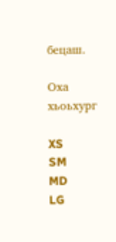бецаш.

Оха хьоьхург

XS
SM
MD
LG